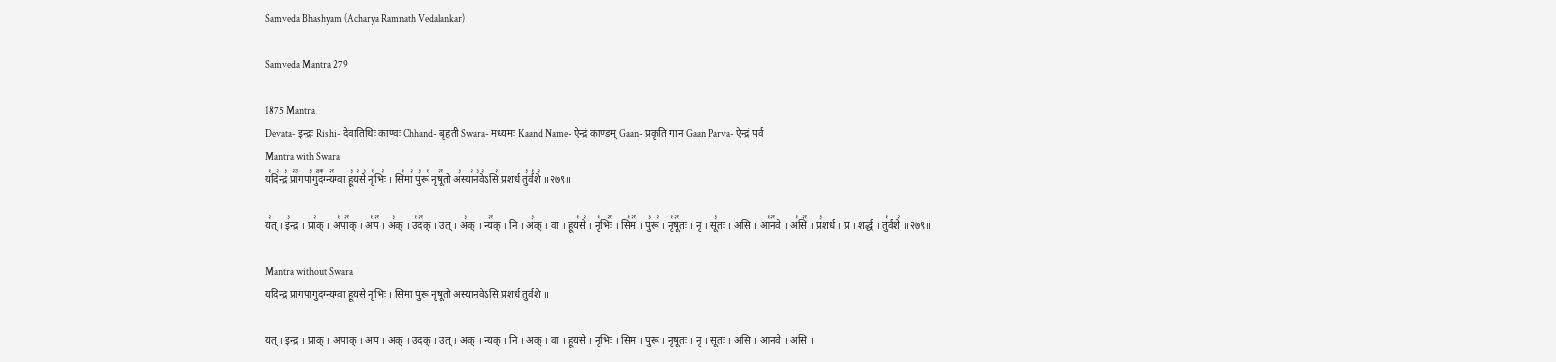Samveda Bhashyam (Acharya Ramnath Vedalankar)

Samveda Mantra 279

1875 Mantra
Devata- इन्द्रः Rishi- देवातिथिः काण्वः Chhand- बृहती Swara- मध्यमः Kaand Name- ऐन्द्रं काण्डम् Gaan- प्रकृति गान Gaan Parva- ऐन्द्रं पर्व
Mantra with Swara
य꣡दि꣢न्द्र꣣ प्रा꣢꣫गपा꣣गु꣢द꣣꣬ग्न्य꣢꣯ग्वा हू꣣य꣢से꣣ नृ꣡भिः꣢ । सि꣡मा꣢ पु꣣रू꣡ नृषू꣢꣯तो अ꣣स्या꣢न꣣वे꣢ऽसि꣢ प्रशर्ध तु꣣र्व꣡शे꣢ ॥२७९॥

य꣢त् । इ꣣न्द्र । प्रा꣢क् । अ꣡पा꣢꣯क् । अ꣡प꣢꣯ । अ꣣क् । उ꣡द꣢꣯क् । उत् । अ꣣क् । न्य꣢꣯क् । नि । अ꣣क् । वा । हूय꣡से꣢ । नृ꣡भिः꣢꣯ । सि꣡म꣢꣯ । पु꣣रू꣢ । नृ꣡षू꣢꣯तः । नृ । सू꣣तः । असि । आ꣡न꣢꣯वे । अ꣡सि꣢꣯ । प्र꣣शर्ध । प्र । शर्द्ध । तु꣡र्वशे꣢ ॥२७९॥

Mantra without Swara
यदिन्द्र प्रागपागुदग्न्यग्वा हूयसे नृभिः । सिमा पुरू नृषूतो अस्यानवेऽसि प्रशर्ध तुर्वशे ॥

यत् । इन्द्र । प्राक् । अपाक् । अप । अक् । उदक् । उत् । अक् । न्यक् । नि । अक् । वा । हूयसे । नृभिः । सिम । पुरू । नृषूतः । नृ । सूतः । असि । आनवे । असि ।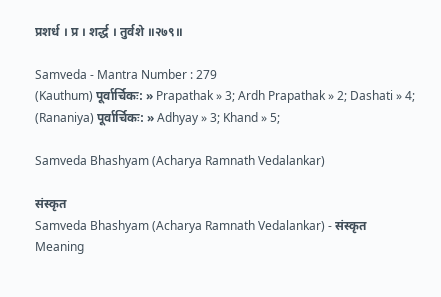प्रशर्ध । प्र । शर्द्ध । तुर्वशे ॥२७९॥

Samveda - Mantra Number : 279
(Kauthum) पूर्वार्चिकः: » Prapathak » 3; Ardh Prapathak » 2; Dashati » 4;
(Rananiya) पूर्वार्चिकः: » Adhyay » 3; Khand » 5;

Samveda Bhashyam (Acharya Ramnath Vedalankar)

संस्कृत
Samveda Bhashyam (Acharya Ramnath Vedalankar) - संस्कृत
Meaning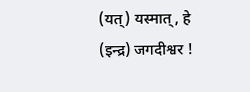(यत्) यस्मात्, हे (इन्द्र) जगदीश्वर !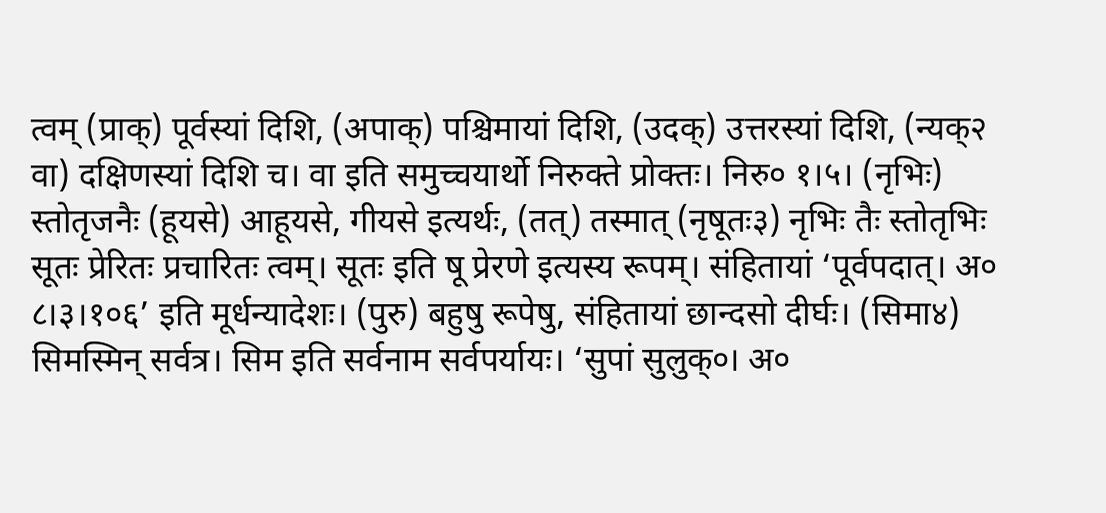त्वम् (प्राक्) पूर्वस्यां दिशि, (अपाक्) पश्चिमायां दिशि, (उदक्) उत्तरस्यां दिशि, (न्यक्२ वा) दक्षिणस्यां दिशि च। वा इति समुच्चयार्थो निरुक्ते प्रोक्तः। निरु० १।५। (नृभिः) स्तोतृजनैः (हूयसे) आहूयसे, गीयसे इत्यर्थः, (तत्) तस्मात् (नृषूतः३) नृभिः तैः स्तोतृभिः सूतः प्रेरितः प्रचारितः त्वम्। सूतः इति षू प्रेरणे इत्यस्य रूपम्। संहितायां ‘पूर्वपदात्। अ० ८।३।१०६’ इति मूर्धन्यादेशः। (पुरु) बहुषु रूपेषु, संहितायां छान्दसो दीर्घः। (सिमा४) सिमस्मिन् सर्वत्र। सिम इति सर्वनाम सर्वपर्यायः। ‘सुपां सुलुक्०। अ०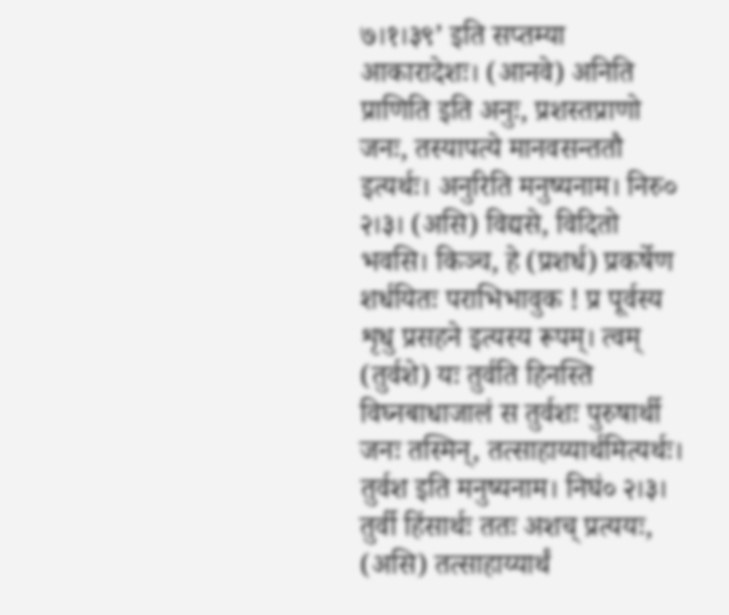७।१।३९’ इति सप्तम्या आकारादेशः। (आनवे) अनिति प्राणिति इति अनुः, प्रशस्तप्राणो जनः, तस्यापत्ये मानवसन्ततौ इत्यर्थः। अनुरिति मनुष्यनाम। निरु० २।३। (असि) विद्यसे, विदितो भवसि। किञ्च, हे (प्रशर्ध) प्रकर्षेण शर्धयितः पराभिभावुक ! प्र पूर्वस्य शृधु प्रसहने इत्यस्य रूपम्। त्वम् (तुर्वशे) यः तुर्वति हिनस्ति विघ्नबाधाजालं स तुर्वशः पुरुषार्थी जनः तस्मिन्, तत्साहाय्यार्थमित्यर्थः। तुर्वश इति मनुष्यनाम। निघं० २।३। तुर्वी हिंसार्थः ततः अशच् प्रत्ययः, (असि) तत्साहाय्यार्थं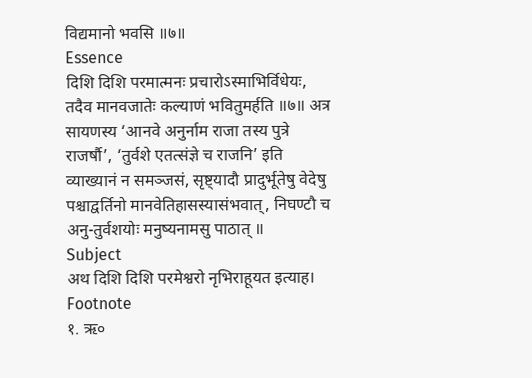विद्यमानो भवसि ॥७॥
Essence
दिशि दिशि परमात्मनः प्रचारोऽस्माभिर्विधेयः, तदैव मानवजातेः कल्याणं भवितुमर्हति ॥७॥ अत्र सायणस्य ‘आनवे अनुर्नाम राजा तस्य पुत्रे राजर्षौ’, ‘तुर्वशे एतत्संज्ञे च राजनि’ इति व्याख्यानं न समञ्जसं, सृष्ट्यादौ प्रादुर्भूतेषु वेदेषु पश्चाद्वर्तिनो मानवेतिहासस्यासंभवात्, निघण्टौ च अनु-तुर्वशयोः मनुष्यनामसु पाठात् ॥
Subject
अथ दिशि दिशि परमेश्वरो नृभिराहूयत इत्याह।
Footnote
१. ऋ०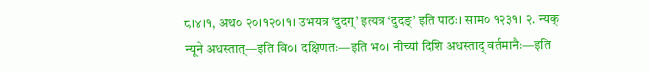८।४।१, अथ० २०।१२०।१। उभयत्र ‘दुदग्’ इत्यत्र ‘दुदङ्’ इति पाठः। साम० १२३१। २. न्यक् न्यूने अधस्तात्—इति वि०। दक्षिणतः—इति भ०। नीच्यां दिशि अधस्ताद् वर्तमानैः—इति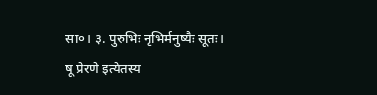सा०। ३. पुरुभिः नृभिर्मनुष्यैः सूतः। षू प्रेरणे इत्येतस्य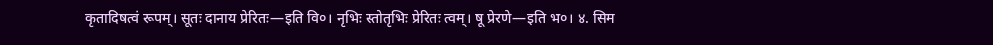कृतादिषत्वं रूपम्। सूतः दानाय प्रेरितः—इति वि०। नृभिः स्तोतृभिः प्रेरितः त्वम्। षू प्रेरणे—इति भ०। ४. सिम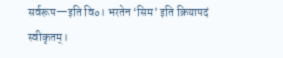सर्वरूप—इति वि०। भरतेन ‘सिम’ इति क्रियापदं स्वीकृतम्।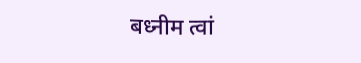बध्नीम त्वां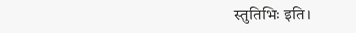स्तुतिभिः इति।